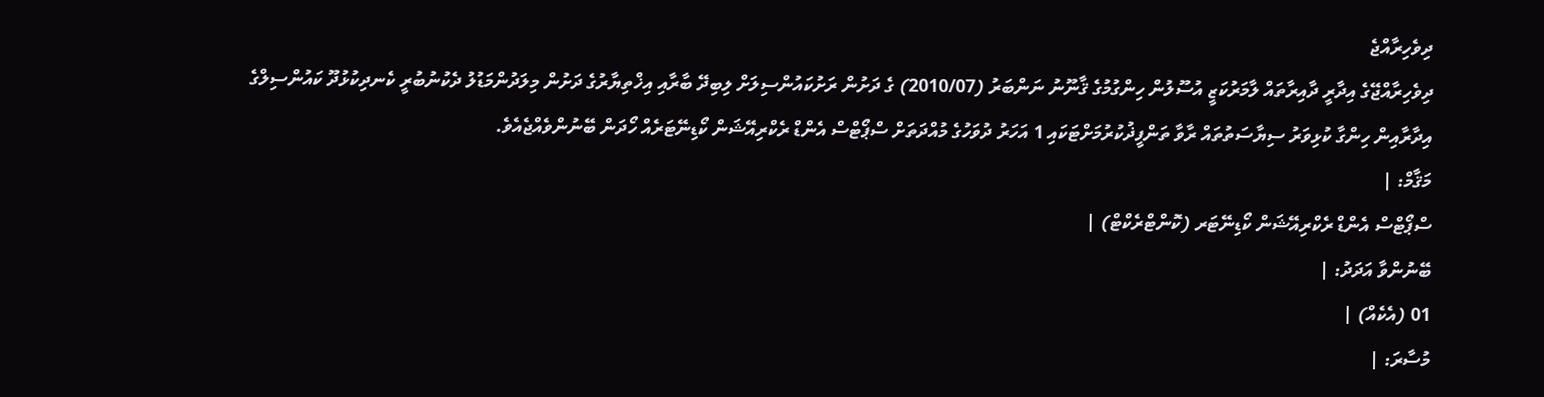ދިވެހިރާއްޖެ
ދިވެހިރާއްޖޭގެ އިދާރީ ދާއިރާތައް ލާމަރުކަޒީ އުސޫލުން ހިންގުމުގެ ޤާނޫނު ނަންބަރު (2010/07) ގެ ދަށުން ރަށުކައުންސިލަށް ލިބިދޭ ބާރާއި އިޚްތިޔާރުގެ ދަށުން މިލަދުންމަޑުލު ދެކުނުބުރީ ކެނދިކުޅުދޫ ކައުންސިލްގެ އިދާރާއިން ހިންގާ ކުޅިވަރު ސިޔާސަތުތައް ރާވާ ތަންފީޛުކުރުމަށްޓަކައި 1 އަހަރު ދުވަހުގެ މުއްދަތަށް ސްޕޯޓްސް އެންޑް ރެކްރިއޭޝަން ކޯޑިނޭޓަރެއް ހޯދަން ބޭނުންވެއްޖެއެވެ.
މަޤާމް: |
ސްޕޯޓްސް އެންޑް ރެކްރިއޭޝަން ކޯޑިނޭޓަރ (ކޮންޓްރެކްޓް) |
ބޭނުންވާ އަދަދު: |
01 (އެކެއް) |
މުސާރަ: |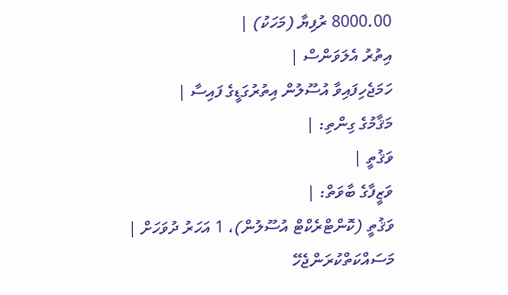8000.00 ރުފިޔާ (މަހަކު) |
އިތުރު އެލަވަންސް |
ހަމަޖެހިފައިވާ އުސޫލުން އިތުރުގަޑީގެ ފައިސާ |
މަޤާމުގެ ގިންތި: |
ވަޤުތީ |
ވަޒީފާގެ ބާވަތް: |
ވަޤުތީ (ކޮންޓްރެކްޓް އުސޫލުން)، 1 އަހަރު ދުވަހަށް |
މަސައްކަތްކުރަންޖެހޭ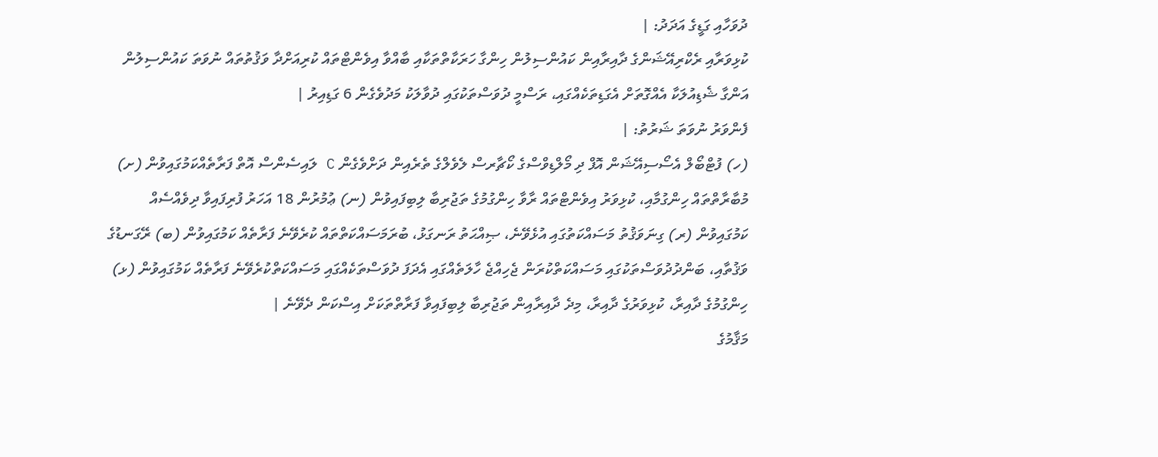ދުވަހާއި ގަޑީގެ އަދަދު: |
ކުޅިވަރާއި ރެކްރިއޭޝަންގެ ދާއިރާއިން ކައުންސިލުން ހިންގާ ހަރަކާތްތަކާއި ބާއްވާ އިވެންޓްތައް ކުރިއަށްދާ ވަޤުތުތައް ނުވަތަ ކައުންސިލުން އަންގާ ޝެޑިއުލަކާ އެއްގޮތަށް އެގަޑިތަކެއްގައި، ރަސްމީ ދުވަސްތަކުގައި ދުވާލަކު މަދުވެގެން 6 ގަޑިއިރު |
ފެންވަރު ނުވަތަ ޝަރުތު: |
(ހ) ފުޓްބޯލް އެސޯސިއޭޝަން އޮފް ދި މޯލްޑިވްސްގެ ކޯޗާރސް ލެވެލްގެ ތެރެއިން ދަށްވެގެން C ލައިސެންސް އޮތް ފަރާތެއްކަމުގައިވުން (ށ) މުބާރާތްތައް ހިންގުމާއި، ކުޅިވަރު އިވެންޓްތައް ރާވާ ހިންގުމުގެ ތަޖުރިބާ ލިބިފައިވުން (ނ) ޢުމުރުން 18 އަހަރު ފުރިފައިވާ ދިވެއްސެއް ކަމުގައިވުން (ރ) ގިނަވަޤުތު މަސައްކަތުގައި އުޅެވޭނެ، ޞިއްޙަތު ރަނގަޅު، ބުރަމަސައްކަތްތައް ކުރެވޭނެ ފަރާތެއް ކަމުގައިވުން (ބ) ރޭގަނޑުގެ ވަޤުތާއި، ބަންދުދުވަސްތަކުގައި މަސައްކަތްކުރަން ޖެހިއްޖެ ހާލަތެއްގައި އެދަފަ ދުވަސްތަކެއްގައި މަސައްކަތްކުރެވޭނެ ފަރާތެއް ކަމުގައިވުން (ޅ) ހިންގުމުގެ ދާއިރާ، ކުޅިވަރުގެ ދާއިރާ، މިދެ ދާއިރާއިން ތަޖުރިބާ ލިބިފައިވާ ފަރާތްތަކަށް އިސްކަން ދެވޭނެ |
މަޤާމުގެ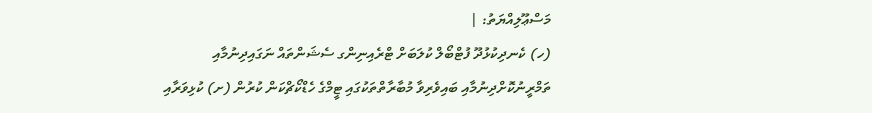މަސްޢޫލިއްޔަތު: |
(ހ) ކެނދިކުޅުދޫ ފުޓްބޯލް ކުލަބަށް ޓްރެއިނިންގ ސެޝަންތައް ނަގައިދިނުމާއި ތަމްރީނުކޮށްދިނުމާއި ބައިވެރިވާ މުބާރާތްތަކުގައި ޓީމްގެ ހެޑްކޯޗްކަން ކުރުން (ށ) ކުޅިވަރާއި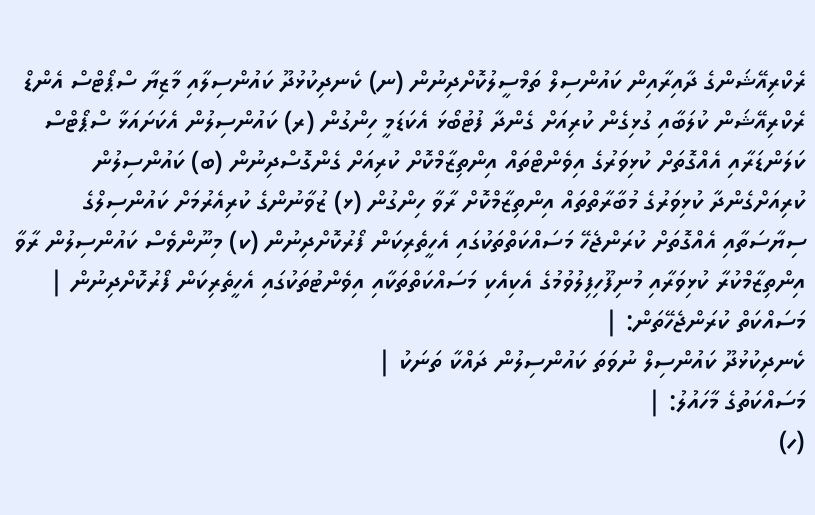ރެކްރިއޭޝަންގެ ދާއިރާއިން ކައުންސިލް ތަމްސީލުކޮށްދިނުން (ނ) ކެނދިކުޅުދޫ ކައުންސިލާއި މާޒިޔާ ސްޕޯޓްސް އެންޑް ރެކްރިއޭޝަން ކުލަބާއި ގުޅިގެން ކުރިއަށް ގެންދާ ފުޓުބޯޅަ އެކަޑަމީ ހިންގުން (ރ) ކައުންސިލުން އެކަށައަޅާ ސްޕޯޓްސް ކަލަންޑަރާއި އެއްގޮތަށް ކުޅިވަރުގެ އިވެންޓްތައް އިންތިޒާމްކޮށް ކުރިއަށް ގެންގޮސްދިނުން (ބ) ކައުންސިލުން ކުރިއަށްގެންދާ ކުޅިވަރުގެ މުބާރާތްތައް އިންތިޒާމްކޮށް ރާވާ ހިންގުން (ޅ) ޒުވާނުންގެ ކުރިއެރުމަށް ކައުންސިލްގެ ސިޔާސަތާއި އެއްގޮތަށް ކުރަންޖެހޭ މަސައްކަތްތަކުގައި އެހީތެރިކަން ފޯރުކޮށްދިނުން (ކ) މިނޫންވެސް ކައުންސިލުން ރާވާ އިންތިޒާމްކުރާ ކުޅިވަރާއި މުނިފޫހިފިލުވުމުގެ އެކިއެކި މަސައްކަތްތަކާއި އިވެންޓުތަކުގައި އެހީތެރިކަން ފޯރުކޮށްދިނުން |
މަސައްކަތް ކުރަންޖެހޭތަން: |
ކެނދިކުޅުދޫ ކައުންސިލް ނުވަތަ ކައުންސިލުން ދައްކާ ތަނަކު |
މަސައްކަތުގެ މާހައުލު: |
(ހ)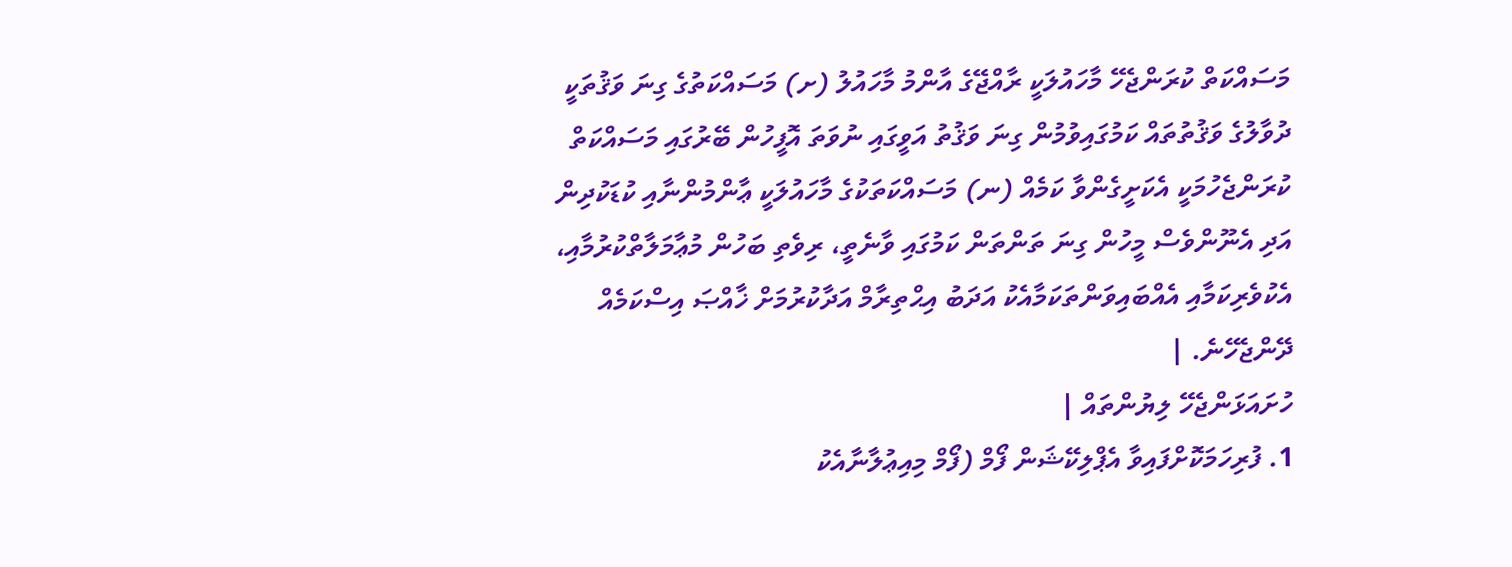މަސައްކަތް ކުރަންޖެހޭ މާހައުލަކީ ރާއްޖޭގެ އާންމު މާހައުލު (ށ) މަސައްކަތުގެ ގިނަ ވަޤުތަކީ ދުވާލުގެ ވަޤުތުތައް ކަމުގައިވުމުން ގިނަ ވަޤުތު އަވީގައި ނުވަތަ އޮފީހުން ބޭރުގައި މަސައްކަތް ކުރަންޖެހުމަކީ އެކަށީގެންވާ ކަމެއް (ނ) މަސައްކަތަކުގެ މާހައުލަކީ ޢާންމުންނާއި ކުޑަކުދިން އަދި އެނޫންވެސް މީހުން ގިނަ ތަންތަން ކަމުގައި ވާނެތީ، ރިވެތި ބަހުން މުޢާމަލާތްކުރުމާއި، އެކުވެރިކަމާއި އެއްބައިވަންތަކަމާއެކު އަދަބު އިޙްތިރާމް އަދާކުރުމަށް ޚާއްޞަ އިސްކަމެއް ދޭންޖެހޭނެ. |
ހުށައަޅަންޖެހޭ ލިޔުންތައް |
1. ފުރިހަމަކޮށްފައިވާ އެޕްލިކޭޝަން ފޯމް (ފޯމް މިއިޢުލާނާއެކު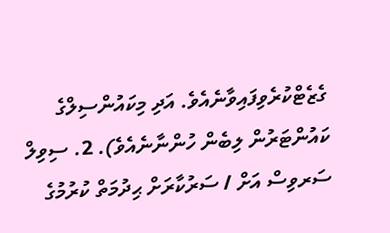ގެޒެޓްކުރެވިފައިވާނެއެވެ. އަދި މިކައުންސިލްގެ ކައުންޓަރުން ލިބެން ހުންނާނެއެވެ). 2. ސިވިލް ސަރވިސް އަށް / ސަރުކާރަށް ޙިދުމަތް ކުރުމުގެ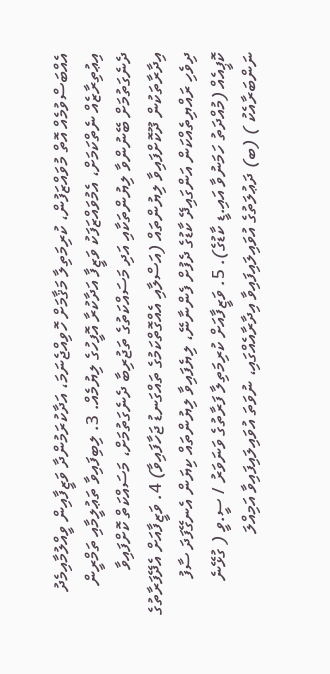އެއްބަސްވުމެއް އޮތް މުވައްޒަފުން، ކުރިމަތިލާ މަޤާމަށް ހޮވިއްޖެނަމަ، އަދާކުރަމުންދާ ވަޒީފާއިން ވީއްލުމާއިމެދު އިޢުތިރާޒެއް ނެތްކަމަށް، އެމުވައްޒަފަކު ވަޒީފާ އަދާކުރާ އޮފީހުގެ ލިޔުމެއް. 3. ލިބިފައިވާ ތަޢުލީމާއި ތަމްރީން ދެނެގަތުމަށް ބޭނުންވާ ލިޔުންތަކާއި އަދި މަސައްކަތުގެ ތަޖުރިބާ ދެނެގަތުމަށް، މަސައްކަތް ކޮށްފައިވާ އިދާރާތަކުން ދޫކޮށްފައިވާ ލިޔުންތައް (އަސްލާއި އެއްގޮތްކަމުގެ ތައްގަނޑު ޖަހާފައިވާ) 4. ވަޒީފާއަށް އެދޭފަރާތުގެ ދިވެހި ރައްޔިތެއްކަން އަންގައިދޭ ކާޑުގެ ދެފުށް ފެންނާނޭ، ލިޔެފައިވާ ލިޔުންތައް ކިޔަން އެނގޭފަދަ ސާފު ކޮޕީއެއް (މުއްދަތު ހަމަނުވާ އައި.ޑީ ކާޑުގެ). 5. ވަޒީފާއަށް ކުރިމަތިލާ ފަރާތުގެ ވަނަވަރު / ސީ.ވީ ( ގުޅޭނެ ނަންބަރާއެކު ) (ބ) ދަޢުލަތުގެ އުވައިލައިފައިވާ އިދާރާއެއްގައި، ނުވަތަ އުވައިލައިފައިވާ އަމިއްލަ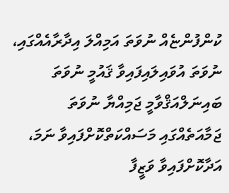ކުންފުންޏެއް ނުވަތަ އަމިއްލަ އިދާރާއެއްގައި، ނުވަތަ އުވައިލައިފައިވާ ޤައުމީ ނުވަތަ ބައިނަލްއަޤްވާމީ ޖަމިއްޔާ ނުވަތަ ޖަމާއަތެއްގައި މަސައްކަތްކޮށްފައިވާ ނަމަ، އަދާކޮށްފައިވާ ވަޒީފާ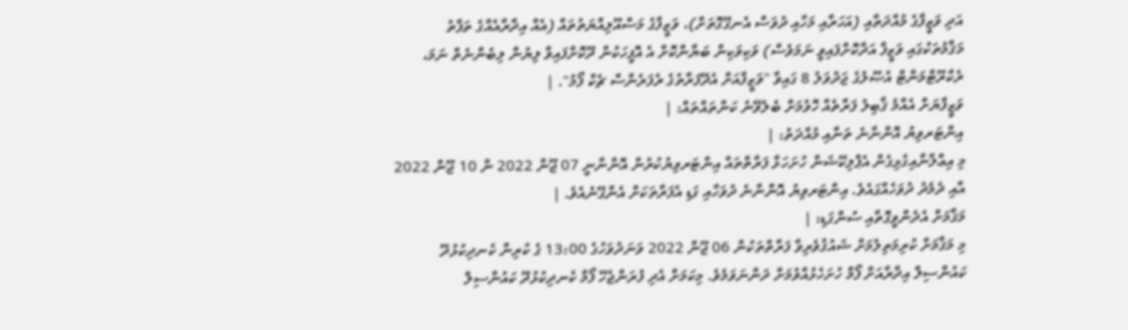އަދި ވަޒީފާގެ މުއްދަތާއި (އަހަރާއި މަހާއި ދުވަސް އެނގޭގޮތަށް)، ވަޒީފާގެ މަސްއޫލިއްޔަތުތައް (އެއް އިދާރާއެއްގެ ތަފާތު މަޤާމުތަކުގައި ވަޒީފާ އަދާކޮށްފައިވީ ނަމަވެސް) ވަކިވަކިން ބަޔާންކޮށް އެ އޮފީހަކުން ދޫކޮށްފައިވާ ލިޔުން ލިބެންނެތް ނަމަ، ރެކްރޫޓްމަންޓް އުޞޫލުގެ ޖަދުވަލު 8 ގައިވާ "ވަޒީފާއަށް އެދޭފަރާތުގެ ރެފަރެންސް ޗެކް ފޯމު". |
ވަޒީފާޔަށް އެއްމެ ޤާބިލު ފަރާތެއް ހޮވުމަށް ބެލެވޭނެ ކަންތައްތައް: |
އިންޓަރވިޔު އޮންނާނެ ތަނާއި މުއްދަތު: |
މި އިޢްލާނާއިގުޅިގެން އެޕްލިކޭޝަން ހުށަހަޅާ ފަރާތްތައް އިންޓަރވިޔުކުރުން އޮންނާނީ 07 ޖޫން 2022 ން 10 ޖޫން 2022 އާއި ދެމެދު ދުވަހެއްގައެވެ. އިންޓަރވިޔު އޮންނާނެ ދުވަހާއި ގަޑި އެފަރާތަކަށް އެންގޭނެއެވެ. |
މަޤާމަށް އެދެންވީގޮތާއި ސުންގަޑި: |
މި މަޤާމަށް ކުރިމަތިލުމަށް ޝައުޤުވެރިވާ ފަރާތްތަކުން 06 ޖޫން 2022 ވަނަދުވަހުގެ 13:00 ގެ ކުރިން ކެނދިކުޅުދޫ ކައުންސިލް އިދާރާއަށް ފޯމް ހުށަހެޅުއްވުމަށް ދަންނަވަމެވެ. މިކަމަށް އެދި ފުރަންޖެހޭ ފޯމް ކެނދިކުޅުދޫ ކައުންސިލް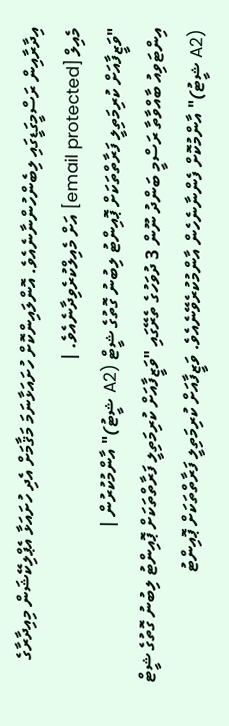އިދާރާއިން ރަސްމީގަޑީގައި ލިބެންހުންނާނެއެވެ. އޮންލައިންކޮށް ހުށައަޅާނަމަ މަޤާމަށް އެދި ހުށައަޅާ އެޕްލިކޭޝަން މިއިދާރާގެ މެއިލް [email protected] އަށް މެއިލްކުރެވިދާނެއެވެ. |
"ވަޒީފާއަށް ކުރިމަތިލީ ފަރާތްތަކަށް ޕޮއިންޓު ލިބުނު ގޮތުގެ ޝީޓް (A2 ޝީޓު)" އާންމުކުރުން |
އިންޓަވިއު ބާއްވާތާ ރަސްމީ ބަންދު ނޫން 3 ދުވަހުގެ ތެރޭގައި "ވަޒީފާއަށް ކުރިމަތިލީ ފަރާތްތަކަށް ޕޮއިންޓު ލިބުނު ގޮތުގެ ޝީޓް (A2 ޝީޓު)" އާންމުކޮށް ފެންނާނެހެން އާންމުކުރެވޭނެއެވެ. ވަޒީފާއަށް ކުރިމަތިލީ ފަރާތްތަކަށް ޕޮއިންޓު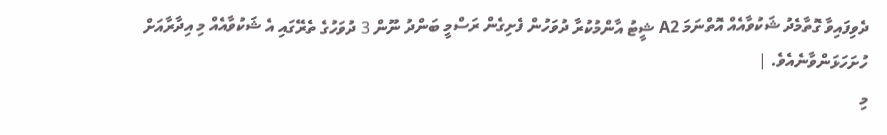ދެވިފައިވާ ގޮތާމެދު ޝަކުވާއެއް އޮތްނަމަ A2 ޝީޓު އާންމުކުރާ ދުވަހުން ފެށިގެން ރަސްމީ ބަންދު ނޫން 3 ދުވަހުގެ ތެރޭގައި އެ ޝަކުވާއެއް މި އިދާރާއަށް ހުށަހަޅަންވާނެއެވެ. |
މި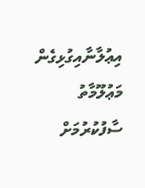އިޢުލާނާއިގުޅިގެން މަޢުލޫމާތު ސާފުކުރުމަށް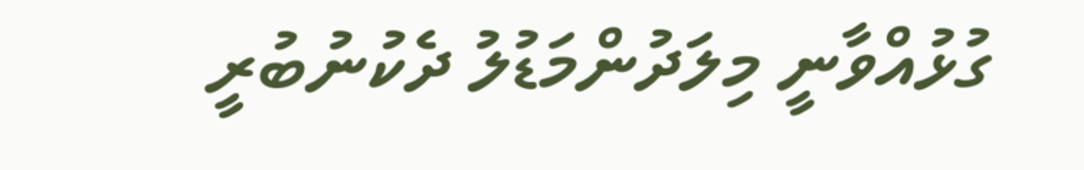ގުޅުއްވާނީ މިލަދުންމަޑުލު ދެކުނުބުރީ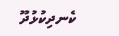ކެނދިކުޅުދޫ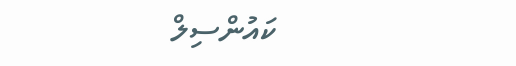ކައުންސިލް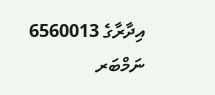އިދާރާގެ 6560013 ނަމްބަރ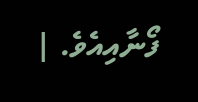ފޯނާއިއެވެ. |